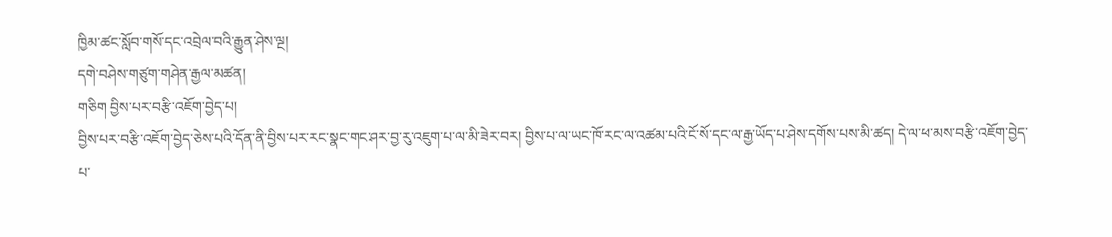ཁྱིམ་ཚང་སློབ་གསོ་དང་འབྲེལ་བའི་རྒྱུན་ཤེས་ལྔ།
དགེ་བཤེས་གཙུག་གཤེན་རྒྱལ་མཚན།
གཅིག བྱིས་པར་བརྩི་འཇོག་བྱེད་པ།
བྱིས་པར་བརྩི་འཇོག་བྱེད་ཅེས་པའི་དོན་ནི་བྱིས་པར་རང་སྣང་གང་ཤར་བྱ་རུ་འཇུག་པ་ལ་མི་ཟེར་བར། བྱིས་པ་ལ་ཡང་ཁོ་རང་ལ་འཚམ་པའི་ངོ་སོ་དང་ལ་རྒྱ་ཡོད་པ་ཤེས་དགོས་པས་མི་ཚད། དེ་ལ་ཕ་མས་བརྩི་འཇོག་བྱེད་པ་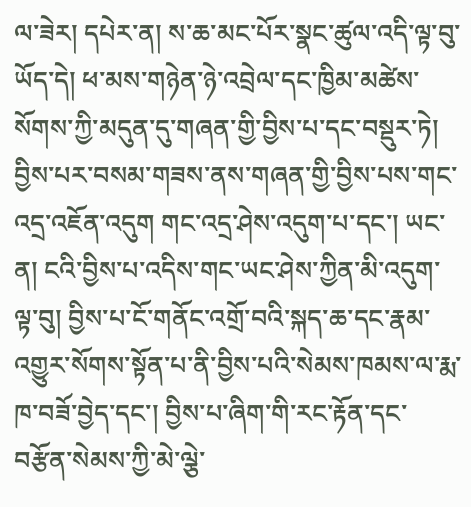ལ་ཟེར། དཔེར་ན། ས་ཆ་མང་པོར་སྣང་ཚུལ་འདི་ལྟ་བུ་ཡོད་དེ། ཕ་མས་གཉེན་ཉེ་འབྲེལ་དང་ཁྱིམ་མཚེས་སོགས་ཀྱི་མདུན་དུ་གཞན་གྱི་བྱིས་པ་དང་བསྡུར་ཏེ། བྱིས་པར་བསམ་གཟས་ནས་གཞན་གྱི་བྱིས་པས་གང་འདྲ་འཇོན་འདུག གང་འདྲ་ཤེས་འདུག་པ་དང་། ཡང་ན། ངའི་བྱིས་པ་འདིས་གང་ཡང་ཤེས་ཀྱིན་མི་འདུག་ལྟ་བུ། བྱིས་པ་ངོ་གནོང་འགྲོ་བའི་སྐད་ཆ་དང་རྣམ་འགྱུར་སོགས་སྟོན་པ་ནི་བྱིས་པའི་སེམས་ཁམས་ལ་རྨ་ཁ་བཟོ་བྱེད་དང་། བྱིས་པ་ཞིག་གི་རང་རྟོན་དང་བརྩོན་སེམས་ཀྱི་མེ་ལྕེ་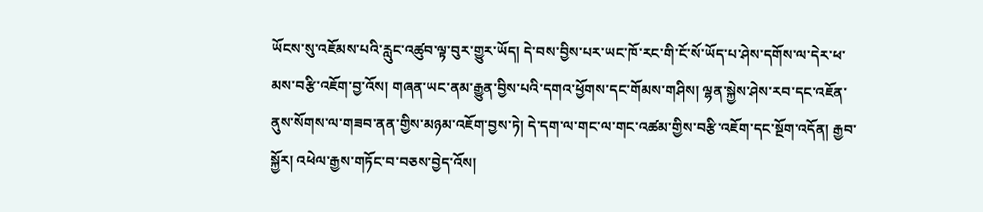ཡོངས་སུ་འཇོམས་པའི་རླུང་འཚུབ་ལྟ་བུར་གྱུར་ཡོད། དེ་བས་བྱིས་པར་ཡང་ཁོ་རང་གི་ངོ་སོ་ཡོད་པ་ཤེས་དགོས་ལ་དེར་ཕ་མས་བརྩི་འཇོག་བྱ་འོས། གཞན་ཡང་ནམ་རྒྱུན་བྱིས་པའི་དགའ་ཕྱོགས་དང་གོམས་གཤིས། ལྷན་སྐྱེས་ཤེས་རབ་དང་འཇོན་ནུས་སོགས་ལ་གཟབ་ནན་གྱིས་མཉམ་འཇོག་བྱས་ཏེ། དེ་དག་ལ་གང་ལ་གང་འཚམ་གྱིས་བརྩི་འཇོག་དང་སྔོག་འདོན། རྒྱབ་སྐྱོར། འཕེལ་རྒྱས་གཏོང་བ་བཅས་བྱེད་འོས།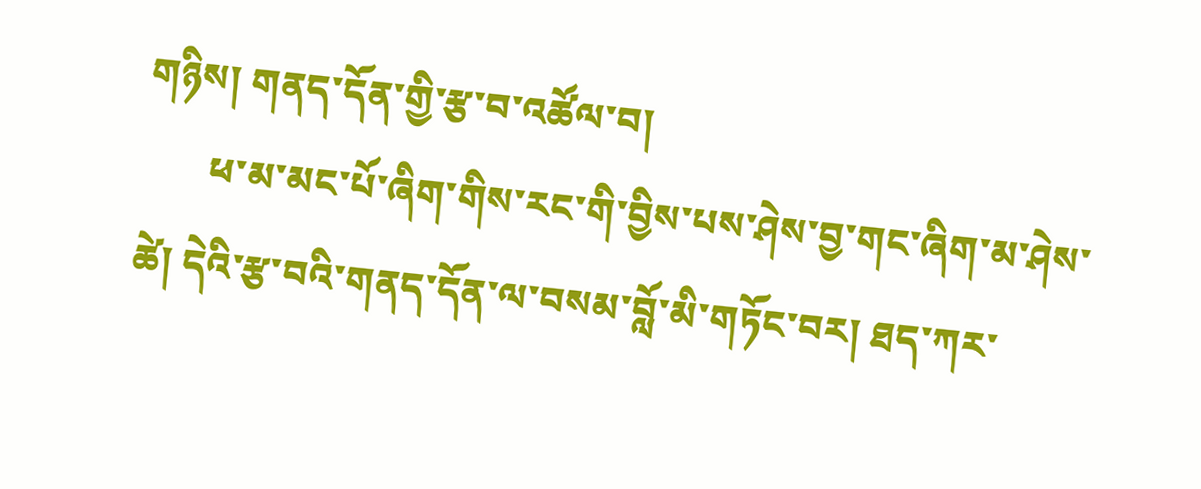གཉིས། གནད་དོན་གྱི་རྩ་བ་འཚོལ་བ།
       ཕ་མ་མང་པོ་ཞིག་གིས་རང་གི་བྱིས་པས་ཤེས་བྱ་གང་ཞིག་མ་ཤེས་ཚེ། དེའི་རྩ་བའི་གནད་དོན་ལ་བསམ་བློ་མི་གཏོང་བར། ཐད་ཀར་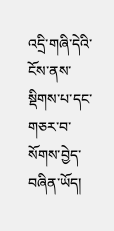འདྲི་གཞི་དེའི་ངོས་ནས་སྡིགས་པ་དང་གཅར་བ་སོགས་བྱེད་བཞིན་ཡོད།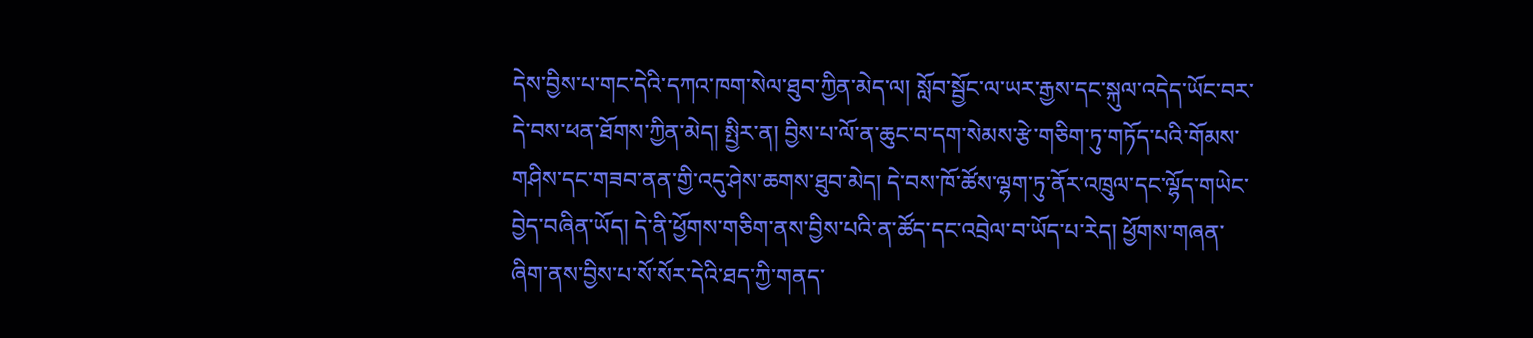དེས་བྱིས་པ་གང་དེའི་དཀའ་ཁག་སེལ་ཐུབ་ཀྱིན་མེད་ལ། སློབ་སྦྱོང་ལ་ཡར་རྒྱས་དང་སྐུལ་འདེད་ཡོང་བར་དེ་བས་ཕན་ཐོགས་ཀྱིན་མེད། སྤྱིར་ན། བྱིས་པ་ལོ་ན་ཆུང་བ་དག་སེམས་རྩེ་གཅིག་ཏུ་གཏོད་པའི་གོམས་གཤིས་དང་གཟབ་ནན་གྱི་འདུ་ཤེས་ཆགས་ཐུབ་མེད། དེ་བས་ཁོ་ཚོས་ལྷག་ཏུ་ནོར་འཁྲུལ་དང་ལྷོད་གཡེང་བྱེད་བཞིན་ཡོད། དེ་ནི་ཕྱོགས་གཅིག་ནས་བྱིས་པའི་ན་ཚོད་དང་འབྲེལ་བ་ཡོད་པ་རེད། ཕྱོགས་གཞན་ཞིག་ནས་བྱིས་པ་སོ་སོར་དེའི་ཐད་ཀྱི་གནད་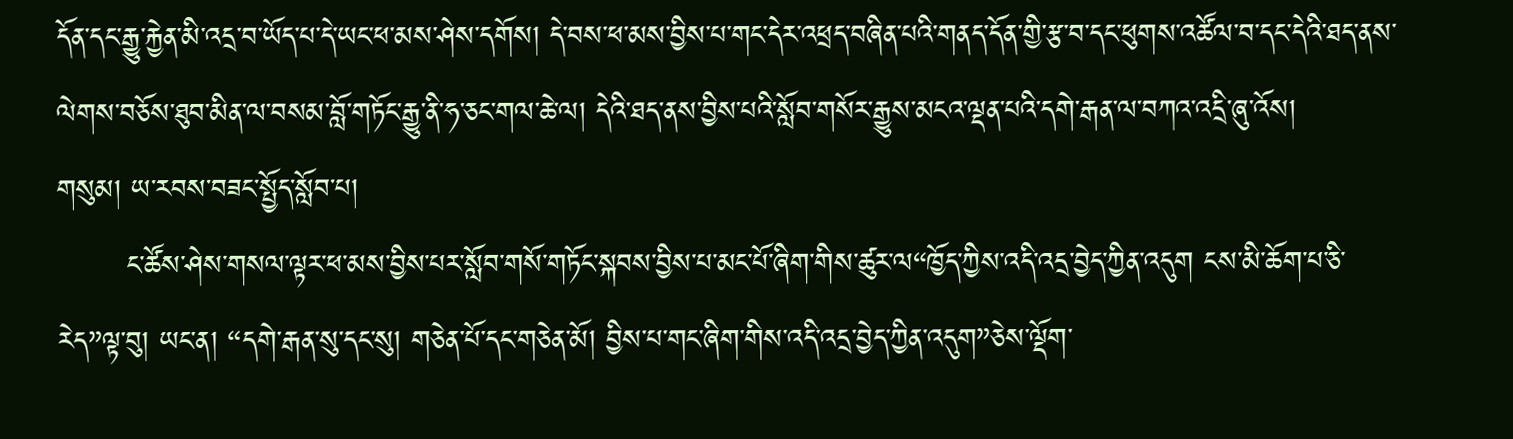དོན་དང་རྒྱུ་རྐྱེན་མི་འདྲ་བ་ཡོད་པ་དེ་ཡང་ཕ་མས་ཤེས་དགོས། དེ་བས་ཕ་མས་བྱིས་པ་གང་དེར་འཕྲད་བཞིན་པའི་གནད་དོན་གྱི་རྩ་བ་དང་ཕུགས་འཚོལ་བ་དང་དེའི་ཐད་ནས་ལེགས་བཅོས་ཐུབ་མིན་ལ་བསམ་བློ་གཏོང་རྒྱུ་ནི་ཧ་ཅང་གལ་ཆེ་ལ། དེའི་ཐད་ནས་བྱིས་པའི་སློབ་གསོར་རྒྱུས་མངའ་ལྡན་པའི་དགེ་རྒན་ལ་བཀའ་འདྲི་ཞུ་འོས།
གསུམ། ཡ་རབས་བཟང་སྤྱོད་སློབ་པ།
       ང་ཚོས་ཤེས་གསལ་ལྟར་ཕ་མས་བྱིས་པར་སློབ་གསོ་གཏོང་སྐབས་བྱིས་པ་མང་པོ་ཞིག་གིས་ཚུར་ལ“ཁྱོད་ཀྱིས་འདི་འདྲ་བྱེད་ཀྱིན་འདུག ངས་མི་ཆོག་པ་ཅི་རེད”ལྟ་བུ། ཡང་ན། “དགེ་རྒན་སུ་དང་སུ། གཅེན་པོ་དང་གཅེན་མོ། བྱིས་པ་གང་ཞིག་གིས་འདི་འདྲ་བྱེད་ཀྱིན་འདུག”ཅེས་ལྡོག་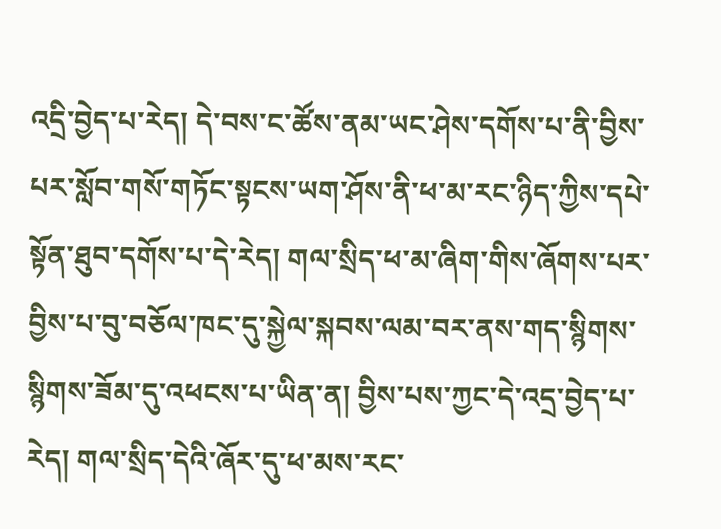འདྲི་བྱེད་པ་རེད། དེ་བས་ང་ཚོས་ནམ་ཡང་ཤེས་དགོས་པ་ནི་བྱིས་པར་སློབ་གསོ་གཏོང་སྟངས་ཡག་ཤོས་ནི་ཕ་མ་རང་ཉིད་ཀྱིས་དཔེ་སྟོན་ཐུབ་དགོས་པ་དེ་རེད། གལ་སྲིད་ཕ་མ་ཞིག་གིས་ཞོགས་པར་བྱིས་པ་བུ་བཅོལ་ཁང་དུ་སྐྱེལ་སྐབས་ལམ་བར་ནས་གད་སྙིགས་སྙིགས་ཟོམ་དུ་འཕངས་པ་ཡིན་ན། བྱིས་པས་ཀྱང་དེ་འདྲ་བྱེད་པ་རེད། གལ་སྲིད་དེའི་ཞོར་དུ་ཕ་མས་རང་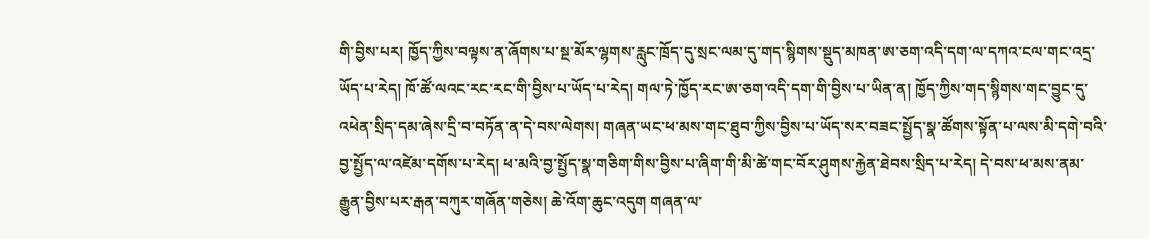གི་བྱིས་པར། ཁྱོད་ཀྱིས་བལྟས་ན་ཞོགས་པ་སྔ་མོར་ལྷགས་རླུང་ཁྲོད་དུ་སྲང་ལམ་དུ་གད་སྙིགས་སྡུད་མཁན་ཨ་ཅག་འདི་དག་ལ་དཀའ་ངལ་གང་འདྲ་ཡོད་པ་རེད། ཁོ་ཚོ་ལའང་རང་རང་གི་བྱིས་པ་ཡོད་པ་རེད། གལ་ཏེ་ཁྱོད་རང་ཨ་ཅག་འདི་དག་གི་བྱིས་པ་ཡིན་ན། ཁྱོད་ཀྱིས་གད་སྙིགས་གང་བྱུང་དུ་འཕེན་སྲིད་དམ་ཞེས་དྲི་བ་བཏོན་ན་དེ་བས་ལེགས། གཞན་ཡང་ཕ་མས་གང་ཐུབ་ཀྱིས་བྱིས་པ་ཡོད་སར་བཟང་སྤྱོད་སྣ་ཚོགས་སྟོན་པ་ལས་མི་དགེ་བའི་བྱ་སྤྱོད་ལ་འཛེམ་དགོས་པ་རེད། ཕ་མའི་བྱ་སྤྱོད་སྣ་གཅིག་གིས་བྱིས་པ་ཞིག་གི་མི་ཚེ་གང་བོར་ཤུགས་རྐྱེན་ཐེབས་སྲིད་པ་རེད། དེ་བས་ཕ་མས་ནམ་རྒྱུན་བྱིས་པར་རྒན་བཀུར་གཞོན་གཅེས། ཆེ་འོག་ཆུང་འདུག གཞན་ལ་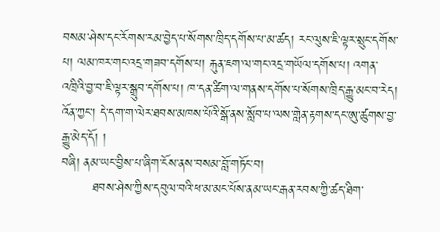བསམ་ཤེས་དང་རོགས་རམ་བྱེད་པ་སོགས་ཁྲིད་དགོས་པ་མ་ཚད། རང་ལུས་ཇི་ལྟར་སྲུང་དགོས་པ། ལམ་ཁར་གང་འདྲ་གཟབ་དགོས་པ། རྐུན་ཇག་ལ་གང་འདྲ་གཡོལ་དགོས་པ། འགན་འཁྲིའི་བྱ་བ་ཇི་ལྟར་སྒྲུབ་དགོས་པ། ཁ་དན་ཚིག་ལ་གནས་དགོས་པ་སོགས་ཁྲིད་རྒྱུ་མང་བ་རེད། འོན་ཀྱང་། དེ་དག་ག་ལེར་ཐབས་མཁས་པོའི་སྒོ་ནས་སློབ་པ་ལས་གླེན་རྟགས་དང་ཨུ་ཚུགས་བྱ་རྒྱུ་མེད་དོ། །
བཞི། ནམ་ཡང་བྱིས་པ་ཞིག་ངོས་ནས་བསམ་བློ་གཏོང་བ།
       ཐབས་ཤེས་ཀྱིས་དབུལ་བའི་ཕ་མ་མང་པོས་ནམ་ཡང་རྒན་རབས་ཀྱི་ཚད་ཐིག་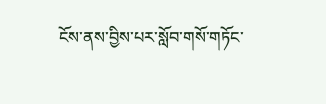ངོས་ནས་བྱིས་པར་སློབ་གསོ་གཏོང་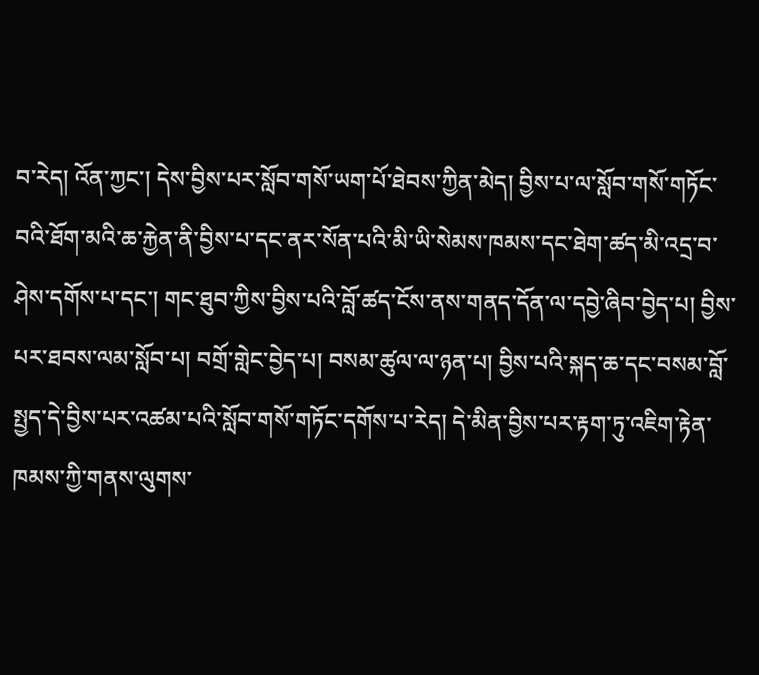བ་རེད། འོན་ཀྱང་། དེས་བྱིས་པར་སློབ་གསོ་ཡག་པོ་ཐེབས་ཀྱིན་མེད། བྱིས་པ་ལ་སློབ་གསོ་གཏོང་བའི་ཐོག་མའི་ཆ་རྐྱེན་ནི་བྱིས་པ་དང་ནར་སོན་པའི་མི་ཡི་སེམས་ཁམས་དང་ཐེག་ཚད་མི་འདྲ་བ་ཤེས་དགོས་པ་དང་། གང་ཐུབ་ཀྱིས་བྱིས་པའི་བློ་ཚད་ངོས་ནས་གནད་དོན་ལ་དབྱེ་ཞིབ་བྱེད་པ། བྱིས་པར་ཐབས་ལམ་སློབ་པ། བགྲོ་གླེང་བྱེད་པ། བསམ་ཚུལ་ལ་ཉན་པ། བྱིས་པའི་སྐད་ཆ་དང་བསམ་བློ་སྤྱད་དེ་བྱིས་པར་འཚམ་པའི་སློབ་གསོ་གཏོང་དགོས་པ་རེད། དེ་མིན་བྱིས་པར་རྟག་ཏུ་འཇིག་རྟེན་ཁམས་ཀྱི་གནས་ལུགས་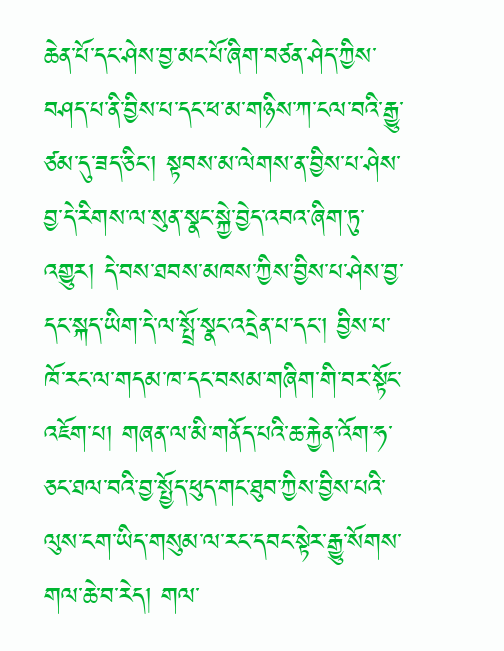ཆེན་པོ་དང་ཤེས་བྱ་མང་པོ་ཞིག་བཙན་ཤེད་ཀྱིས་བཤད་པ་ནི་བྱིས་པ་དང་ཕ་མ་གཉིས་ཀ་ངལ་བའི་རྒྱུ་ཙམ་དུ་ཟད་ཅིང་། སྟབས་མ་ལེགས་ན་བྱིས་པ་ཤེས་བྱ་དེ་རིགས་ལ་སུན་སྣང་སྐྱེ་བྱེད་འབའ་ཞིག་ཏུ་འགྱུར། དེ་བས་ཐབས་མཁས་ཀྱིས་བྱིས་པ་ཤེས་བྱ་དང་སྐད་ཡིག་དེ་ལ་སྤྲོ་སྣང་འདྲེན་པ་དང་། བྱིས་པ་ཁོ་རང་ལ་གདམ་ཁ་དང་བསམ་གཞིག་གི་བར་སྟོང་འཇོག་པ། གཞན་ལ་མི་གནོད་པའི་ཆ་རྐྱེན་འོག་ཧ་ཅང་ཐལ་བའི་བྱ་སྤྱོད་ཕུད་གང་ཐུབ་ཀྱིས་བྱིས་པའི་ལུས་ངག་ཡིད་གསུམ་ལ་རང་དབང་སྟེར་རྒྱུ་སོགས་གལ་ཆེ་བ་རེད། གལ་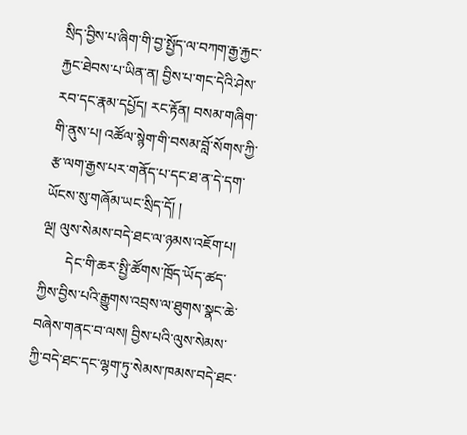སྲིད་བྱིས་པ་ཞིག་གི་བྱ་སྤྱོད་ལ་བཀག་རྒྱ་རྐྱང་རྐྱང་ཐེབས་པ་ཡིན་ན། བྱིས་པ་གང་དེའི་ཤེས་རབ་དང་རྣམ་དཔྱོད། རང་རྟོན། བསམ་གཞིག་གི་ནུས་པ། འཚོལ་སྙེག་གི་བསམ་བློ་སོགས་ཀྱི་རྩ་ལག་རྒྱས་པར་གནོད་པ་དང་ཐ་ན་དེ་དག་ཡོངས་སུ་གཞོམ་ཡང་སྲིད་དོ། །
ལྔ། ལུས་སེམས་བདེ་ཐང་ལ་ཉམས་འཇོག་པ།
       དེང་གི་ཆར་སྤྱི་ཚོགས་ཁྲོད་ཡོད་ཚད་ཀྱིས་བྱིས་པའི་རྒྱུགས་འབྲས་ལ་ཐུགས་སྣང་ཆེ་བཞེས་གནང་བ་ལས། བྱིས་པའི་ལུས་སེམས་ཀྱི་བདེ་ཐང་དང་ལྷག་ཏུ་སེམས་ཁམས་བདེ་ཐང་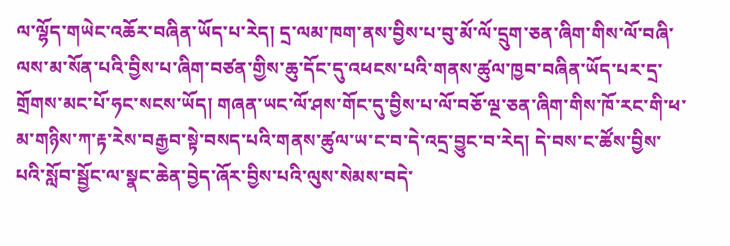ལ་ལྷོད་གཡེང་འཆོར་བཞིན་ཡོད་པ་རེད། དྲ་ལམ་ཁག་ནས་བྱིས་པ་བུ་མོ་ལོ་དྲུག་ཅན་ཞིག་གིས་ལོ་བཞི་ལས་མ་སོན་པའི་བྱིས་པ་ཞིག་བཙན་གྱིས་ཆུ་དོང་དུ་འཕངས་པའི་གནས་ཚུལ་ཁྱབ་བཞིན་ཡོད་པར་དྲ་གྲོགས་མང་པོ་ཧང་སངས་ཡོད། གཞན་ཡང་ལོ་ཤས་གོང་དུ་བྱིས་པ་ལོ་བཅོ་ལྔ་ཅན་ཞིག་གིས་ཁོ་རང་གི་ཕ་མ་གཉིས་ཀ་རྟ་རེས་བརྒྱབ་སྟེ་བསད་པའི་གནས་ཚུལ་ཡ་ང་བ་དེ་འདྲ་བྱུང་བ་རེད། དེ་བས་ང་ཚོས་བྱིས་པའི་སློབ་སྦྱོང་ལ་སྣང་ཆེན་བྱེད་ཞོར་བྱིས་པའི་ལུས་སེམས་བདེ་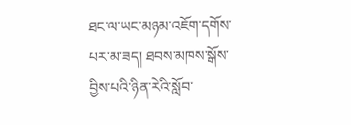ཐང་ལ་ཡང་མཉམ་འཇོག་དགོས་པར་མ་ཟད། ཐབས་མཁས་སྒོས་བྱིས་པའི་ཉིན་རེའི་སློབ་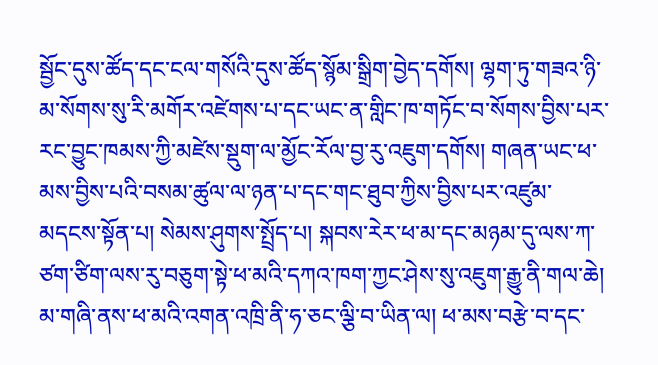སྦྱོང་དུས་ཚོད་དང་ངལ་གསོའི་དུས་ཚོད་སྙོམ་སྒྲིག་བྱེད་དགོས། ལྷག་ཏུ་གཟའ་ཉི་མ་སོགས་སུ་རི་མགོར་འཛེགས་པ་དང་ཡང་ན་གླིང་ཁ་གཏོང་བ་སོགས་བྱིས་པར་རང་བྱུང་ཁམས་ཀྱི་མཛེས་སྡུག་ལ་མྱོང་རོལ་བྱ་རུ་འཇུག་དགོས། གཞན་ཡང་ཕ་མས་བྱིས་པའི་བསམ་ཚུལ་ལ་ཉན་པ་དང་གང་ཐུབ་ཀྱིས་བྱིས་པར་འཛུམ་མདངས་སྟོན་པ། སེམས་ཤུགས་སྤྲོད་པ། སྐབས་རེར་ཕ་མ་དང་མཉམ་དུ་ལས་ཀ་ཙག་ཙིག་ལས་རུ་བཅུག་སྟེ་ཕ་མའི་དཀའ་ཁག་ཀྱང་ཤེས་སུ་འཇུག་རྒྱུ་ནི་གལ་ཆེ། མ་གཞི་ནས་ཕ་མའི་འགན་འཁྲི་ནི་ཧ་ཅང་ལྕི་བ་ཡིན་ལ། ཕ་མས་བརྩེ་བ་དང་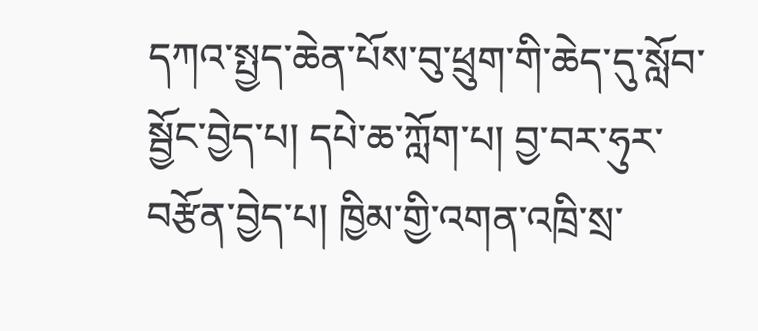དཀའ་སྤྱད་ཆེན་པོས་བུ་ཕྲུག་གི་ཆེད་དུ་སློབ་སྦྱོང་བྱེད་པ། དཔེ་ཆ་ཀློག་པ། བྱ་བར་ཧུར་བརྩོན་བྱེད་པ། ཁྱིམ་གྱི་འགན་འཁྲི་སྲ་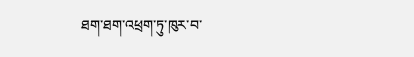ཐག་ཐག་འཕྲག་ཏུ་ཁུར་བ་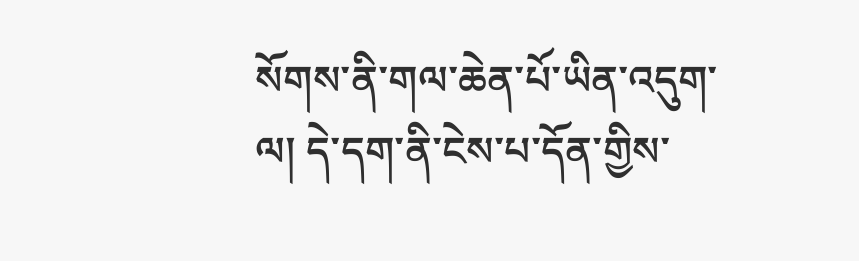སོགས་ནི་གལ་ཆེན་པོ་ཡིན་འདུག་ལ། དེ་དག་ནི་ངེས་པ་དོན་གྱིས་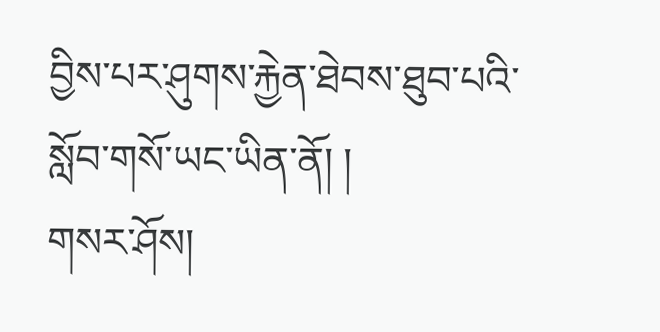བྱིས་པར་ཤུགས་རྐྱེན་ཐེབས་ཐུབ་པའི་སློབ་གསོ་ཡང་ཡིན་ནོ། །
གསར་ཤོས།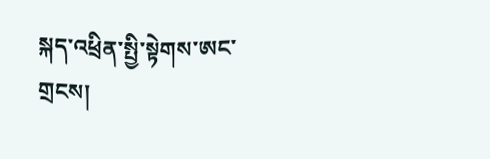སྐད་འཕྲིན་སྤྱི་སྟེགས་ཨང་གྲངས།